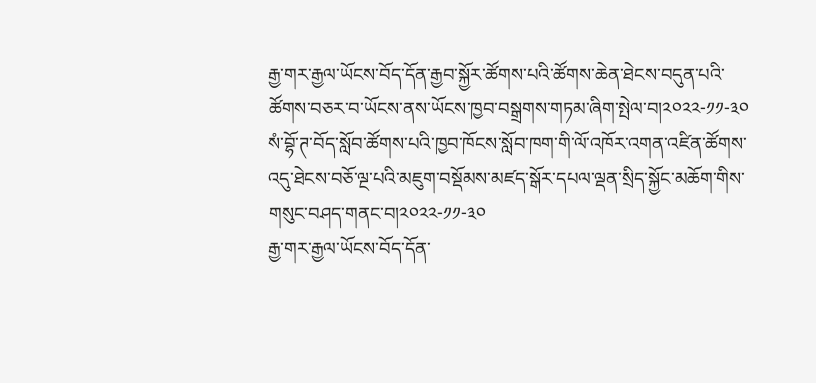རྒྱ་གར་རྒྱལ་ཡོངས་བོད་དོན་རྒྱབ་སྐྱོར་ཚོགས་པའི་ཚོགས་ཆེན་ཐེངས་བདུན་པའི་ཚོགས་བཅར་བ་ཡོངས་ནས་ཡོངས་ཁྱབ་བསྒྲགས་གཏམ་ཞིག་སྤེལ་བ།༢༠༢༢-༡༡-༣༠
སཾ་བྷོ་ཊ་བོད་སློབ་ཚོགས་པའི་ཁྱབ་ཁོངས་སློབ་ཁག་གི་ལོ་འཁོར་འགན་འཛིན་ཚོགས་འདུ་ཐེངས་བཅོ་ལྔ་པའི་མཇུག་བསྡོམས་མཛད་སྒོར་དཔལ་ལྡན་སྲིད་སྐྱོང་མཆོག་གིས་གསུང་བཤད་གནང་བ།༢༠༢༢-༡༡-༣༠
རྒྱ་གར་རྒྱལ་ཡོངས་བོད་དོན་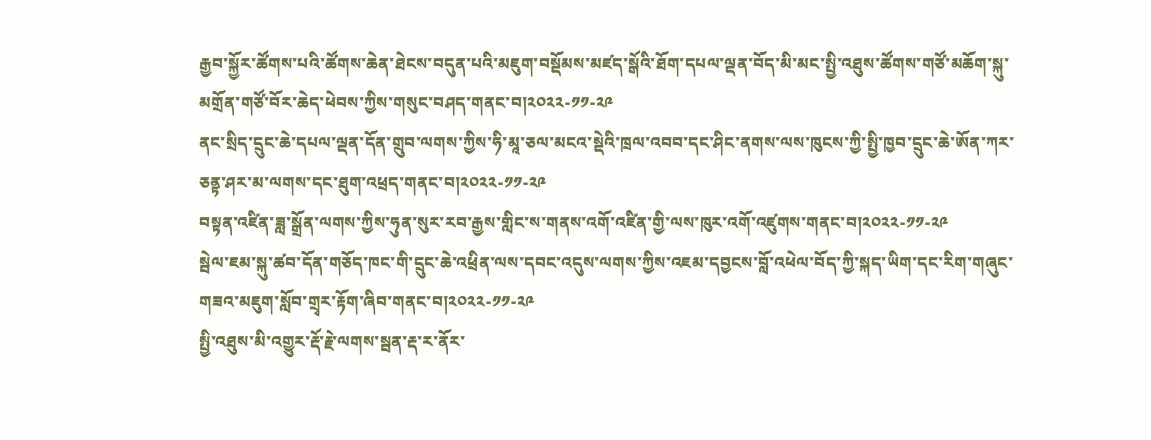རྒྱབ་སྐྱོར་ཚོགས་པའི་ཚོགས་ཆེན་ཐེངས་བདུན་པའི་མཇུག་བསྡོམས་མཛད་སྒོའི་ཐོག་དཔལ་ལྡན་བོད་མི་མང་སྤྱི་འཐུས་ཚོགས་གཙོ་མཆོག་སྐུ་མགྲོན་གཙོ་བོར་ཆེད་ཕེབས་ཀྱིས་གསུང་བཤད་གནང་བ།༢༠༢༢-༡༡-༢༩
ནང་སྲིད་དྲུང་ཆེ་དཔལ་ལྡན་དོན་གྲུབ་ལགས་ཀྱིས་ཧི་མཱ་ཅལ་མངའ་སྡེའི་ཁྲལ་འབབ་དང་ཤིང་ནགས་ལས་ཁུངས་ཀྱི་སྤྱི་ཁྱབ་དྲུང་ཆེ་ཨོན་ཀར་ཅནྟ་ཤར་མ་ལགས་དང་ཐུག་འཕྲད་གནང་བ།༢༠༢༢-༡༡-༢༩
བསྟན་འཛིན་ཟླ་སྒྲོན་ལགས་ཀྱིས་ཧུན་སུར་རབ་རྒྱས་གླིང་ས་གནས་འགོ་འཛིན་གྱི་ལས་ཁུར་འགོ་འཛུགས་གནང་བ།༢༠༢༢-༡༡-༢༩
སྦེལ་ཇམ་སྐུ་ཚབ་དོན་གཅོད་ཁང་གི་དྲུང་ཆེ་འཕྲིན་ལས་དབང་འདུས་ལགས་ཀྱིས་འཇམ་དབྱངས་བློ་འཕེལ་བོད་ཀྱི་སྐད་ཡིག་དང་རིག་གཞུང་གཟའ་མཇུག་སློབ་གྲྭར་རྟོག་ཞིབ་གནང་བ།༢༠༢༢-༡༡-༢༩
སྤྱི་འཐུས་མི་འགྱུར་རྡོ་རྗེ་ལགས་སྦན་རྡ་ར་ནོར་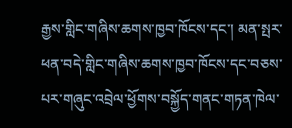རྒྱས་གླིང་གཞིས་ཆགས་ཁྱབ་ཁོངས་དང་། མན་སྤར་ཕན་བདེ་གླིང་གཞིས་ཆགས་ཁྱབ་ཁོངས་དང་བཅས་པར་གཞུང་འབྲེལ་ཕྱོགས་བསྐྱོད་གནང་གཏན་ཁེལ་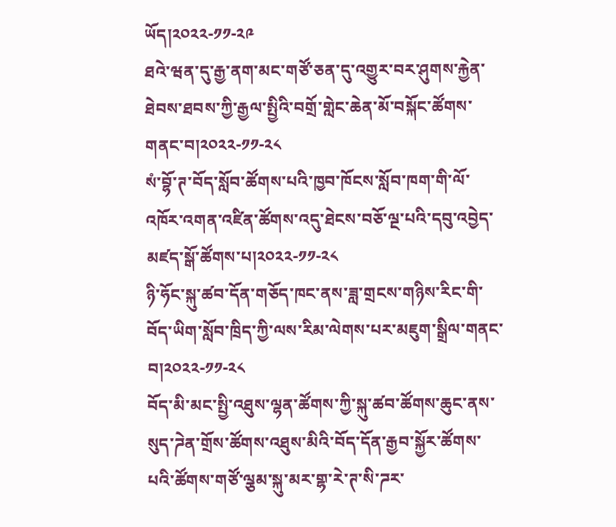ཡོད།༢༠༢༢-༡༡-༢༩
ཐའེ་ཝན་དུ་རྒྱ་ནག་མང་གཙོ་ཅན་དུ་འགྱུར་བར་ཤུགས་རྐྱེན་ཐེབས་ཐབས་ཀྱི་རྒྱལ་སྤྱིའི་བགྲོ་གླེང་ཆེན་མོ་བསྐོང་ཚོགས་གནང་བ།༢༠༢༢-༡༡-༢༨
སཾ་བྷོ་ཊ་བོད་སློབ་ཚོགས་པའི་ཁྱབ་ཁོངས་སློབ་ཁག་གི་ལོ་འཁོར་འགན་འཛིན་ཚོགས་འདུ་ཐེངས་བཅོ་ལྔ་པའི་དབུ་འབྱེད་མཛད་སྒོ་ཚོགས་པ།༢༠༢༢-༡༡-༢༨
ཉི་ཧོང་སྐུ་ཚབ་དོན་གཅོད་ཁང་ནས་ཟླ་གྲངས་གཉིས་རིང་གི་བོད་ཡིག་སློབ་ཁྲིད་ཀྱི་ལས་རིམ་ལེགས་པར་མཇུག་སྒྲིལ་གནང་བ།༢༠༢༢-༡༡-༢༨
བོད་མི་མང་སྤྱི་འཐུས་ལྷན་ཚོགས་ཀྱི་སྐུ་ཚབ་ཚོགས་ཆུང་ནས་སུད་ཌེན་གྲོས་ཚོགས་འཐུས་མིའི་བོད་དོན་རྒྱབ་སྐྱོར་ཚོགས་པའི་ཚོགས་གཙོ་ལྕམ་སྐུ་མར་གྷ་རེ་ཊ་སི་ཌར་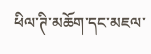ཕིལ་ཊི་མཆོག་དང་མཇལ་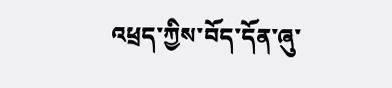འཕྲད་ཀྱིས་བོད་དོན་ཞུ་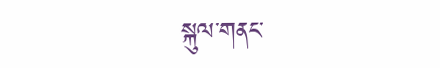སྐུལ་གནང་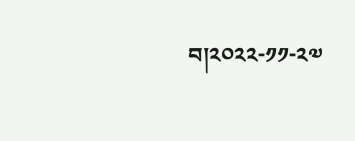བ།༢༠༢༢-༡༡-༢༧